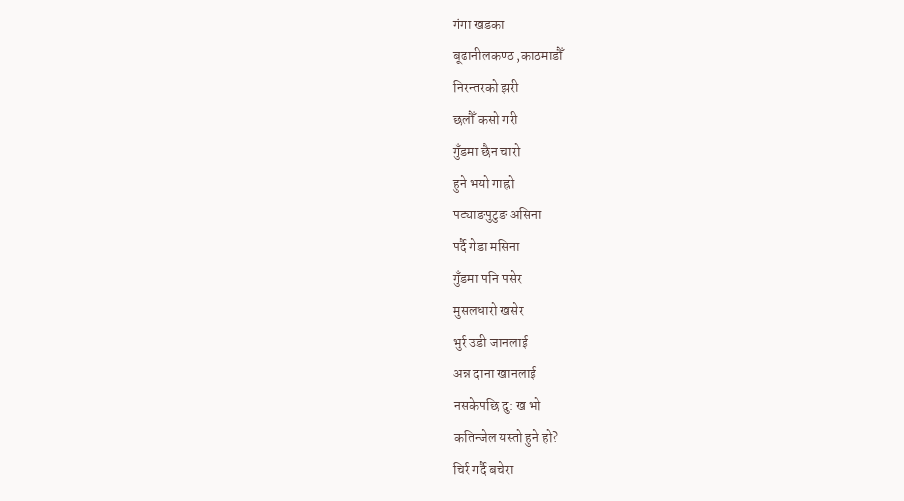गंगा खडका
बूढानीलकण्ठ ,काठमाडौँ
निरन्तरको झरी
छलौँ कसो गरी
गुँडमा छैन चारो
हुने भयो गाह्रो
पट्याङपुटुङ असिना
पर्दै गेडा मसिना
गुँडमा पनि पसेर
मुसलधारो खसेर
भुर्र उडी जानलाई
अन्न दाना खानलाई
नसकेपछि दु: ख भो
कतिन्जेल यस्तो हुने हो?
चिर्र गर्दै बचेरा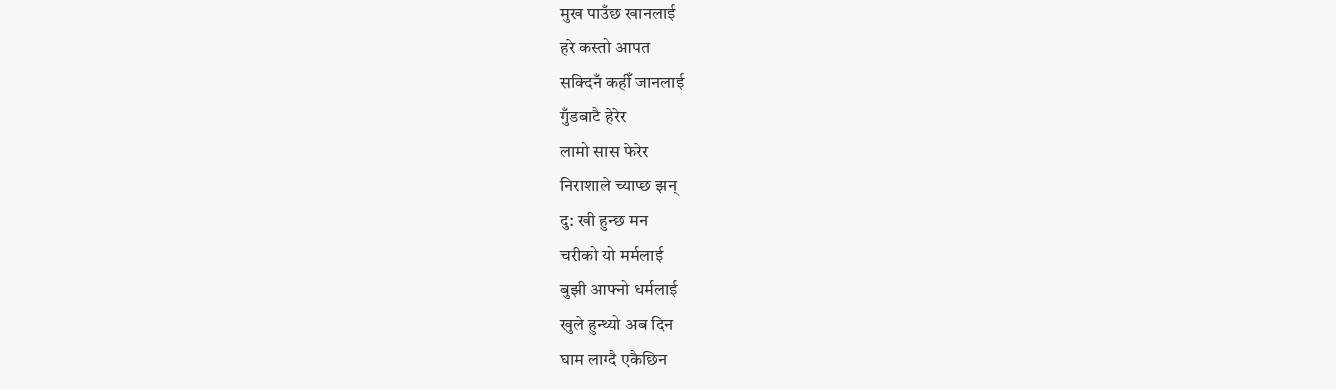मुख पाउँछ खानलाई
हरे कस्तो आपत
सक्दिनँ कहीँ जानलाई
गुँडबाटै हेरेर
लामो सास फेरेर
निराशाले च्याप्छ झन्
दु: खी हुन्छ मन
चरीको यो मर्मलाई
बुझी आफ्नो धर्मलाई
खुले हुन्थ्यो अब दिन
घाम लाग्दै एकैछिन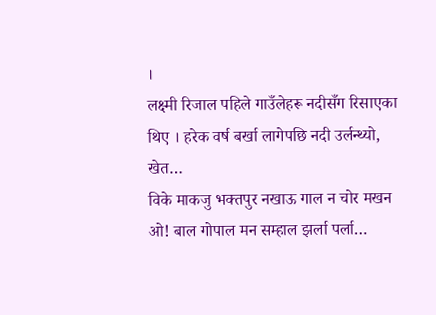।
लक्ष्मी रिजाल पहिले गाउँलेहरू नदीसँग रिसाएका थिए । हरेक वर्ष बर्खा लागेपछि नदी उर्लन्थ्यो, खेत…
विके माकजु भक्तपुर नखाऊ गाल न चोर मखन ओ! बाल गोपाल मन सम्हाल झर्ला पर्ला…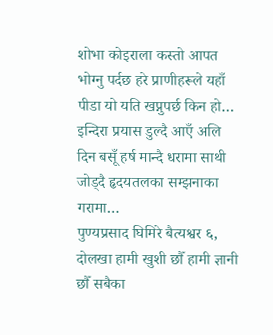शोभा कोइराला कस्तो आपत भोग्नु पर्दछ हरे प्राणीहरूले यहाँ पीडा यो यति खप्नुपर्छ किन हो…
इन्दिरा प्रयास डुल्दै आएँ अलि दिन बसूँ हर्ष मान्दै धरामा साथी जोड्दै हृदयतलका सम्झनाका गरामा…
पुण्यप्रसाद घिमिरे बैत्यश्वर ६, दोलखा हामी खुशी छौँ हामी ज्ञानी छौँ सबैका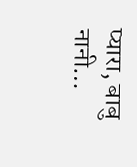प्यारा, बाबु नानी…